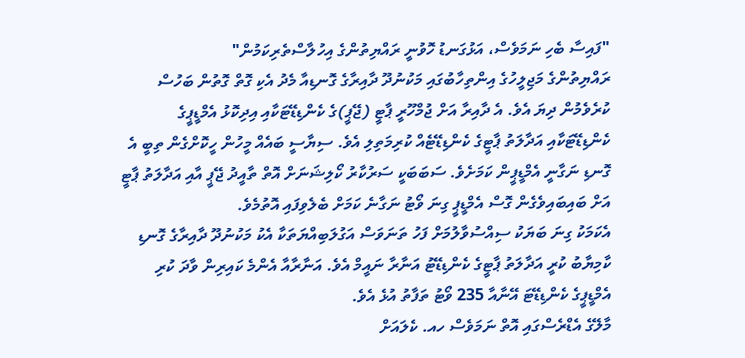"ފައިސާ ބެހި ނަމަވެސް، އަޅުގަނޑު ހޮވުނީ ރައްޔިތުންގެ އިހުލާސްތެރިކަމުން"
ރައްޔިތުންގެ މަޖިލީހުގެ އިންތިހާބުގައި މަކުނުދޫ ދާއިރާގެ ގޮނޑިއާ މެދު އެކި ގޮތް ގޮތުން ބަހުސް ކުރެވެމުން ދިޔަ އެވެ. އެ ދާއިރާ އަށް ޖުމްހޫރީ ޕާޓީ (ޖޭޕީ)ގެ ކެންޑިޑޭޓަކާއި އިދިކޮޅު އެމްޑީޕީގެ ކެންޑިޑޭޓަކާއި އަދާލަތު ޕާޓީގެ ކެންޑިޑޭޓެއް ކުރިމަތިލި އެވެ. ސިޔާސީ ބައެއް މީހުން ހީކޮށްގެން ތިބީ އެ ގޮނޑި ނަގާނީ އެމްޑީޕީން ކަމަށެވެ. ސަބަބަކީ ސަރުކާރު ކޯލިޝަނަށް އޮތް ތާއީދު ޖޭޕީ އާއި އަދާލަތު ޕާޓީ އަށް ބައިބައިވެގެން ގޮސް އެމްޑީޕީ ގިނަ ވޯޓު ނަގާނެ ކަމަށް ބެލެވިފައި އޮތުމެވެ.
އެކަމަކު ގިނަ ބަޔަކު ސިއްސުވާލުމަށް ފަހު ތަނަވަސް އަގުލަބިއްޔަތަކާ އެކު މަކުނުދޫ ދާއިރާގެ ގޮނޑި ކާމިޔާބު ކުރީ އަދާލަތު ޕާޓީގެ ކެންޑިޑޭޓު އަނާރާ ނައީމް އެވެ. އަނާރާއާ އެންމެ ކައިރިން ވާދަ ކުރި އެމްޑީޕީގެ ކެންޑިޑޭޓަ އޭނާއާ 235 ވޯޓު ތަފާތު އުޅެ އެވެ.
މާލޭގެ އެޑްރެސްގައި އޮތް ނަމަވެސް ހއ. ކެލައަށް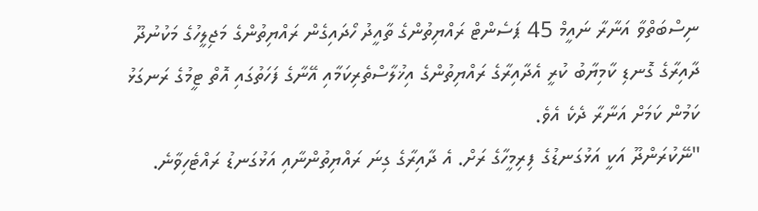ނިސްބަތްވާ އަނާރާ ނައީމް 45 ޕަސެންޓް ރައްޔިތުންގެ ތާއީދު ހޯދައިގެން ރައްޔިތުންގެ މަޖިލީހުގެ މަކުނުދޫ ދާއިރާގެ ގޮނޑި ކާމިޔާބު ކުރީ އެދާއިރާގެ ރައްޔިތުންގެ އިޚުލާސްތެރިކަމާއި އޭނާގެ ފަހަތުގައި އޮތް ޓީމުގެ ރަނގަޅު ކަމުން ކަމަށް އަނާރާ ދެކެ އެވެ.
"ނޭކުރަންދޫ އަކީ އަޅުގަނޑުގެ ފިރިމީހާގެ ރަށް. އެ ދާއިރާގެ ގިނަ ރައްޔިތުންނާއި އަޅުގަނޑު ރައްޓެހިވާނެ.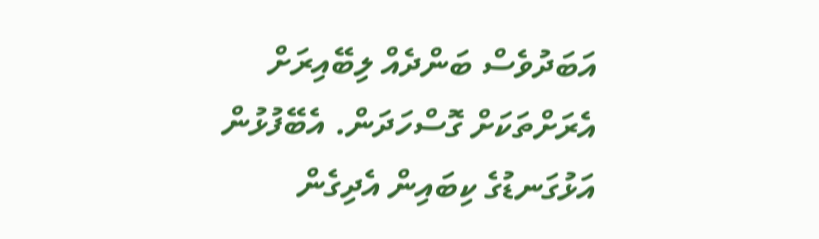އަބަދުވެސް ބަންދެއް ލިބޭއިރަށް އެރަށްތަކަށް ގޮސްހަދަން. އެބޭފުޅުން އަޅުގަނޑުގެ ކިބައިން އެދިގެން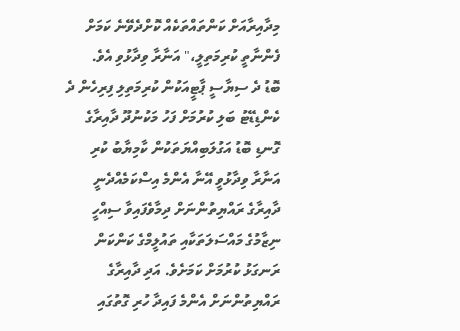މިދާއިރާއަށް ކަންތައްތަކެއް ކޮށްދެވޭނެ ކަމަށް ފެންނާތީ ކުރިމަތިލީ،" އަނާރާ ވިދާޅުވި އެވެ.
ބޮޑު ދެ ސިޔާސީ ޕާޓީއަކުން ކުރިމަތިލި ފިރިހެން ދެ ކެންޑިޑޭޓު ބަލި ކުރުމަށް ފަހު މަކުނުދޫ ދާއިރާގެ ގޮނޑި ބޮޑު އަގުލަބިއްޔަތަކުން ކާމިޔާބު ކުރި އަނާރާ ވިދާޅުވީ އޭނާ އެންމެ އިސްކަމެއްދެނީ ދާއިރާގެ ރައްޔިތުންނަށް ދިމާވެފައިވާ ސިއްހީ ނިޒާމުގެ މައްސަލަތަކާއި ތައުލީމްގެ ކަންކަން ރަނގަޅު ކުރުމަށް ކަމަށެވެ. އަދި ދާއިރާގެ ރައްޔިތުންނަށް އެންމެ ފައިދާ ހުރި ގޮތުގައި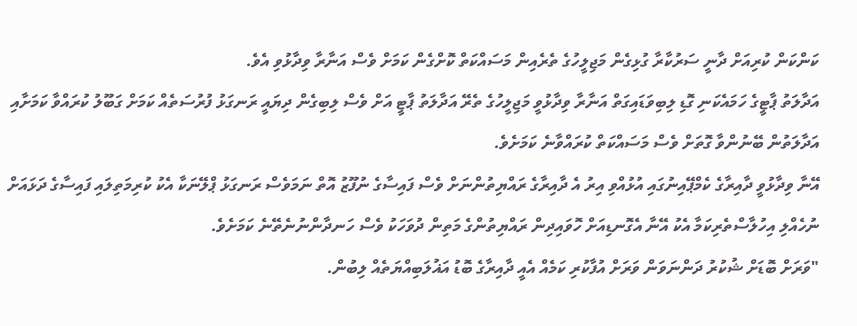ކަންކަން ކުރިއަށް ދާނީ ސަރުކާރާ ގުޅިގެން މަޖިލީހުގެ ތެރެއިން މަސައްކަތް ކޮށްގެން ކަމަށް ވެސް އަނާރާ ވިދާޅުވި އެވެ.
އަދާލަތު ޕާޓީގެ ހަމައެކަނި ގޮޑި ލިބިވަޑައިގަތް އަނާރާ ވިދާޅުވީ މަޖިލީހުގެ ތެރޭ އަދާލަތު ޕާޓީ އަށް ވެސް ލިބިގެން ދިޔައީ ރަނގަޅު ފުރުސަތެއް ކަމަށް ގަބޫލު ކުރައްވާ ކަމަށާއި އަދާލަތުން ބޭނުންވާ ގޮތަށް ވެސް މަސައްކަތް ކުރައްވާނެ ކަމަށެވެ.
އޭނާ ވިދާޅުވީ ދާއިރާގެ ކެމްޕޭއިނުގައި އުޅުއްވި އިރު އެ ދާއިރާގެ ރައްޔިތުންނަށް ވެސް ފައިސާގެ ނުފޫޒު އޮތް ނަމަވެސް ރަނގަޅު ޕްލޭނަކާ އެކު ކުރިމަތިލައި ފައިސާގެ ދަޅައަށް ނުހެއްލި އިހުލާސްތެރިކަމާ އެކު އޭނާ އެގޮނޑިއަށް ހޮވައިދިން ރައްޔިތުންގެ މަތިން ދުވަހަކު ވެސް ހަނދާންނުނެތޭނެ ކަމަށެވެ.
"ވަރަށް ބޮޑަށް ޝުކުރު ދަންނަވަން ވަރަށް އުފާކުރި ކަމެއް އެއީ ދާއިރާގެ ބޮޑު އަޣުލަބިއްޔަތެއް ލިބުން.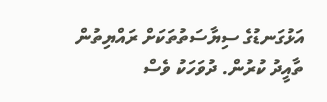އަޅުގަނޑުގެ ސިޔާސަތުތަކަށް ރައްޔިތުން ތާއީދު ކުރުން. ދުވަހަކު ވެސް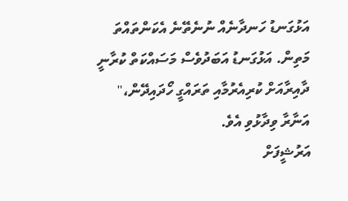އަޅުގަނޑު ހަނދާނެއް ނުނެތޭނެ އެކަންތައްތަ މަތިން. އަޅުގަނޑު އަބަދުވެސް މަސައްކަތް ކުރާނީ ދާއިރާއަށް ކުރިއެރުމާއި ތަރައްގީ ހޯދައިދޭން،" އަނާރާ ވިދާޅުވި އެވެ.
އަރުޝީފަށް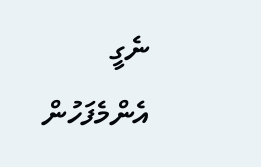ނެގީ
އެންމެފަހުން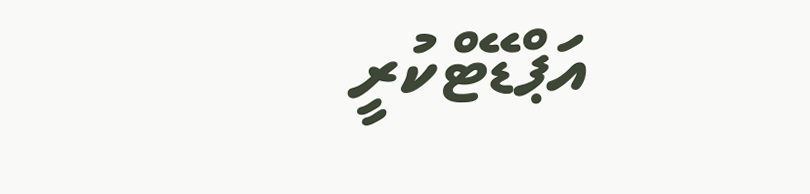އަޕްޑޭޓްކުރީ